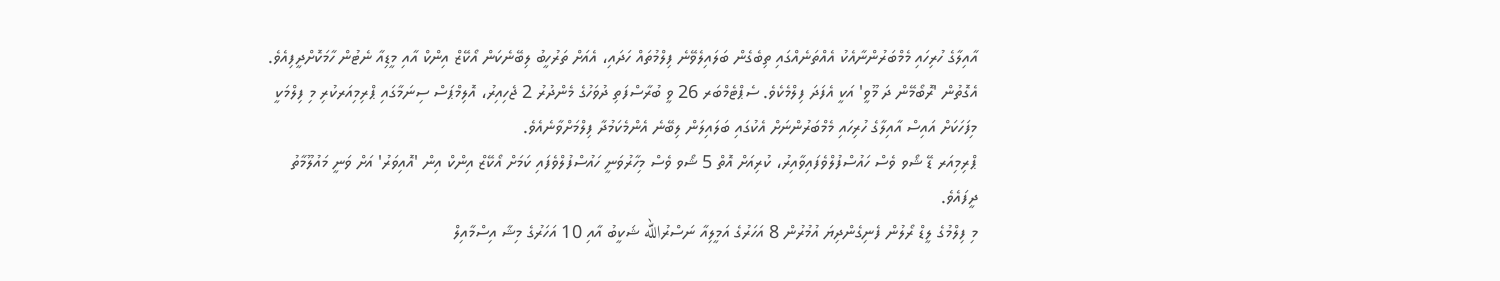އާއިލާގެ ހުރިހައި މެމްބަރުންނާއެކު އެއްތަނެއްގައި ތިބެގެން ބަލައިލެވޭނެ ފިލްމުތައް ހަދައި، އެއަށް ތަރުހީބު ލިބޭނެކަން އޯކޭޒް އިންކް އާއި މީޑިއާ ނެޓުން ހާމަކޮށްދީފިއެވެ.
އެގޮތުން 'ރޮބޯމޭން ދަ މޫވީ' އަކީ އެފަދަ ފިލްމެކެވެ. ސެޕްޓެމްބަރ 26 ވީ ބުރާސްފަތި ދުވަހުގެ މެންދުރު 2 ޖެހިއިރު، އޮލިމްޕަސް ސިނަމާގައި ޕްރިމިއަރކުރި މި ފިލްމަކީ މިފަހަކަށް އައިސް އާއިލާގެ ހުރިހައި މެމްބަރުންނަށް އެކުގައި ބަލައިލަން ލިބޭނެ އެންމެކަމުދާ ފިލްމަށްވާނެއެވެ.
ޕްރިމިއަރ ޑޭ ޝޯވ ވެސް ހައުސްފުލްވެފައިވާއިރު، ކުރިއަށް އޮތް 5 ޝޯވ ވެސް މިހާރުވަނީ ހައުސްފުލްވެފައި ކަމަށް އޯކޭޒް އިންކް އިން 'އޮއިވަރު' އަށް ވަނީ މައުލޫމާތު ދީފައެވެ.
މި ފިލްމުގެ ލީޑް ރޯލުން ފެނިގެންދިޔަ އުމުރުން 8 އަހަރުގެ އަމީލިއާ ނަސްރުالله ޝަކީބު އާއި 10 އަހަރުގެ މިޝާ އިސްމާއިލް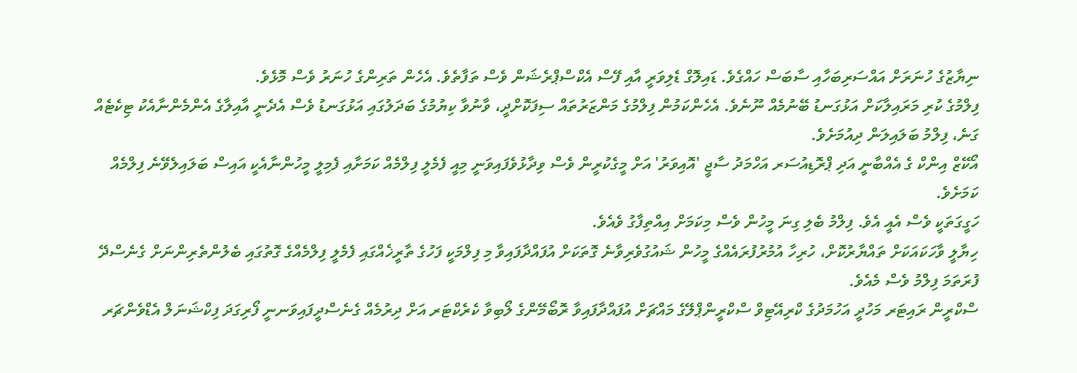ނިޔާޒުގެ ހުނަރަށް އައްސަރިބަހާއި ސާބަސް ހައްގެވެ. ޑައިލޮގް ޑެލިވަރީ އާއި ފޭސް އެކްސްޕްރެޝަން ވެސް ތަފާތެވެ. އެހެން ތަރިންގެ ހުނަރު ވެސް މޮޅެވެ.
ފިލްމުގެ ކުރި މަރައިލާކަށް އަޅުގަނޑު ބޭނުމެއް ނޫނެވެ. އެހެންކަމުން ފިލްމުގެ މަންޒަރުތައް ސިފަކޮށްދީ، ވާނުވާ ކިޔުމުގެ ބަދަލުގައި އަޅުގަނޑު ވެސް އެދެނީ އާއިލާގެ އެންމެންނާއެކު ޓިކެޓެއް ގަނެ، ފިލްމު ބަލައިލަން ދިއުމަށެވެ.
އޯކޭޒް އިންކް ގެ އެއްބާނީ އަދި ޕްރޮޑިއުސަރ އަހްމަދު ސާޖީ 'އޮއިވަރު' އަށް މީގެކުރީން ވެސް ވިދާޅުވެފައިވަނީ މިއީ ފެމެލީ ފިލްމެއް ކަމަށާއި ފެމިލީ މީހުންނާއެކީ އައިސް ބަލައިލެވޭނެ ފިލްމެއް ކަމަށެވެ.
ހަގީގަތަކީ ވެސް އެއީ އެވެ. ފިލްމު ބެލި ގިނަ މީހުން ވެސް މިކަމަށް އިއްތިފާގު ވެއެވެ.
ހިޔާލީ ވާހަކައަކަށް ތައްޔާރުކޮށް، ހުރިހާ އުމުރުފުރައެއްގެ މީހުން ޝައުގުވެރިވާނެ ގޮތަކަށް އުފައްދާފައިވާ މި ފިލްމަކީ ފަހުގެ ތާރީޚެއްގައި ފެމެލީ ފިލްމެއްގެ ގޮތުގައި ބެލުންތެރިންނަށް ގެނެސްދޭ ފުރަތަމަ ފިލްމު ވެސް މެއެވެ.
ސްކްރީން ރައިޓަރ މަހުދީ އަހުމަދުގެ ކްރިއޭޓިވް ސްކްރީންޕްލޭގެ މައްޗަށް އުފައްދާފައިވާ ރޮބޯމޭންގެ ލޯބިވާ ކެރެކްޓަރ އަށް ދިރުމެއް ގެނެސްދީފައިވަނނީ ފޯރިގަދަ ފިކްޝަނަލް އެޑްވެންޗަރ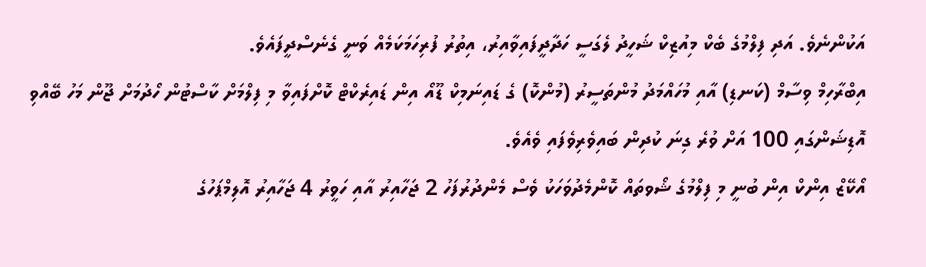އަކުންނެވެ. އަދި ފިލްމުގެ ބެކް މިއުޒިކް ޝަހީދު ލެގަސީ ހަދާދީފައިވާއިރު، އިތުރު ފުރިހަމަކަމެއް ވަނީ ގެނެސްދީފައެވެ.
އިބްރާހިމް ވިސާމް (ކަނޑި) އާއި މުހައްމަދު މުންތަސީރު (މުންކޮ) ގެ ޑައިނަމިކް ޑޫއޯ އިން ޑައިރެކްޓް ކޮށްފައިވާ މި ފިލްމަށް ކާސްޓުން ހޯދުމަށް ޖޫން މަހު ބޭއްވި އޮޑިޝަންގައި 100 އަށް ވުރެ ގިނަ ކުދިން ބައިވެރިވެފައި ވެއެވެ.
އޯކޭޒް އިންކް އިން ބުނީ މި ފިލްމުގެ ޝޯވތައް ކޮންމެދުވަހަކު ވެސް މެންދުރުފަހު 2 ޖަހާއިރު އާއި ހަވީރު 4 ޖަހާއިރު އޮލިމްޕަހުގެ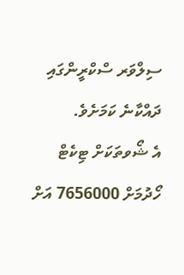ސިލްވަރ ސްކްރީންގައި ދައްކާނެ ކަމަށެވެ.
އެ ޝޯވތަކަށް ޓިކެޓް ހޯދުމަށް 7656000 އަށް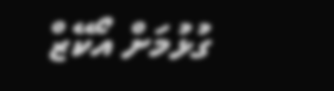ގުޅުމަށް އޯކޭޒް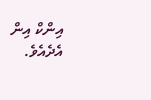އިންކް އިން އެދެއެވެ.